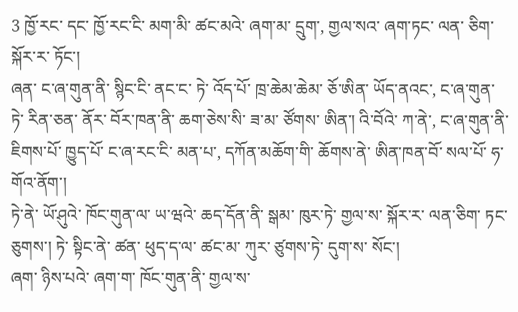3 ཁྱོ་རང་ དང་ ཁྱོ་རང་ངི་ མག་མི་ ཚང་མའེ་ ཞག་མ་ དྲུག་, གྱལ་སའ་ ཞག་ཏང་ ལན་ ཅིག་ སྐོར་ར་ ཏོང་།
ཞན་ ང་ཞ་གུན་ནི་ སྙིང་ངི་ ནང་ང་ ཏེ་ འོད་པོ་ ཁྲ་ཆེམ་ཆེམ་ ཅོ་ཨིན་ ཡོད་ནའང་, ང་ཞ་གུན་ ཏེ་ རིན་ཅན་ ནོར་ བོར་ཁན་ནི་ ཆག་ཅེས་སི་ ཟ་མ་ ཙོགས་ ཨིན་། འི་བོའེ་ ཀ་ནེ་, ང་ཞ་གུན་ནི་ ཇིགས་པོ་ ཁྱུད་པོ་ ང་ཞ་རང་ངི་ མན་པ་, དཀོན་མཆོག་གི་ ཆོགས་ནེ་ ཨིན་ཁན་བོ་ སལ་པོ་ ཧ་གོའ་ནོག་།
ཏེ་ནེ་ ཡོ་ཤུའེ་ ཁོང་གུན་ལ་ ཡ་ཝའེ་ ཆད་དོན་ནི་ སྒམ་ ཁུར་ཏེ་ གྱལ་ས་ སྐོར་ར་ ལན་ཅིག་ ཏང་ཅུགས་། ཏེ་ སྟིང་ནེ་ ཚན་ ཕུད་ད་ལ་ ཚང་མ་ ཀུར་ ཙུགས་ཏེ་ དུག་ས་ སོང་།
ཞག་ ཉིས་པའེ་ ཞག་ག་ ཁོང་གུན་ནི་ གྱལ་ས་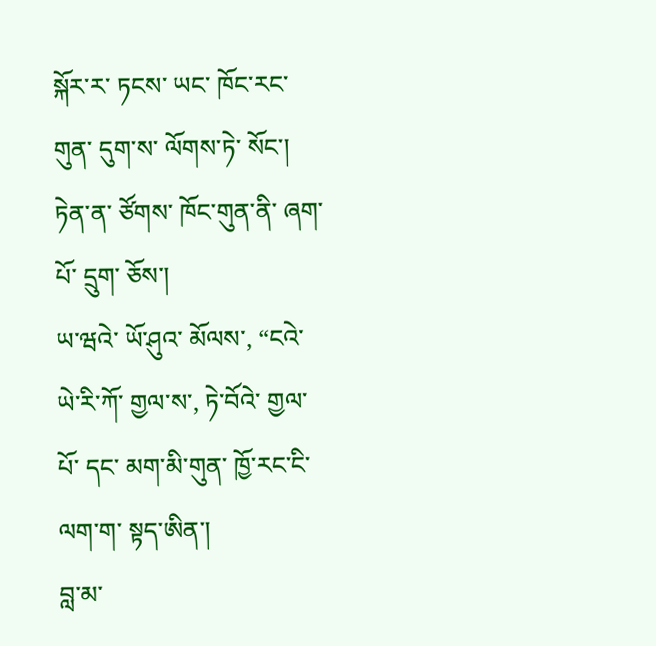སྐོར་ར་ ཏངས་ ཡང་ ཁོང་རང་གུན་ དུག་ས་ ལོགས་ཏེ་ སོང་། ཏེན་ན་ ཙོགས་ ཁོང་གུན་ནི་ ཞག་པོ་ དྲུག་ ཅོས་།
ཡ་ཝའེ་ ཡོ་ཤུའ་ མོལས་, “ངའེ་ ཡེ་རི་ཀོ་ གྱལ་ས་, ཏེ་བོའེ་ གྱལ་པོ་ དང་ མག་མི་གུན་ ཁྱོ་རང་ངི་ ལག་ག་ སྟད་ཨིན་།
བླ་མ་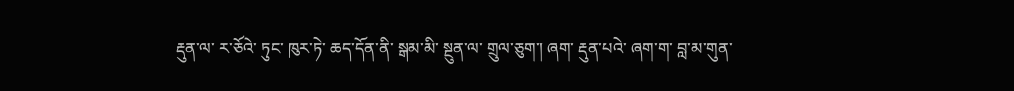རྡུན་ལ་ ར་ཅོའེ་ ཏུང་ ཁུར་ཏེ་ ཆད་དོན་ནི་ སྒམ་མི་ སྔུན་ལ་ གྲུལ་ཅུག་། ཞག་ རྡུན་པའེ་ ཞག་ག་ བླ་མ་གུན་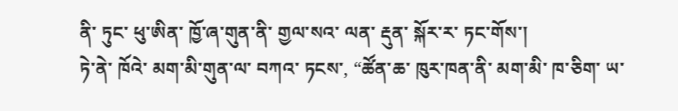ནི་ ཏུང་ ཕུ་ཨིན་ ཁྱོ་ཞ་གུན་ནི་ གྱལ་སའ་ ལན་ རྡུན་ སྐོར་ར་ ཏང་གོས་།
ཏེ་ནེ་ ཁོའེ་ མག་མི་གུན་ལ་ བཀའ་ ཏངས་, “ཚོན་ཆ་ ཁུར་ཁན་ནི་ མག་མི་ ཁ་ཅིག་ ཡ་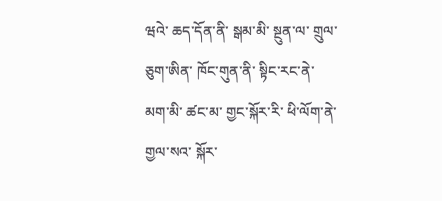ཝའེ་ ཆད་དོན་ནི་ སྒམ་མི་ སྔུན་ལ་ གྲུལ་ ཅུག་ཨིན་ ཁོང་གུན་ནི་ སྟིང་རང་ནེ་ མག་མི་ ཚང་མ་ གྱང་སྐོར་རི་ ཕི་ལོག་ནེ་ གྱལ་སའ་ སྐོར་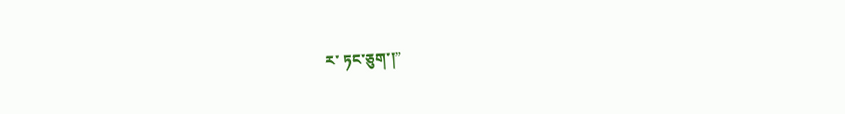ར་ ཏང་ཅུག་།”